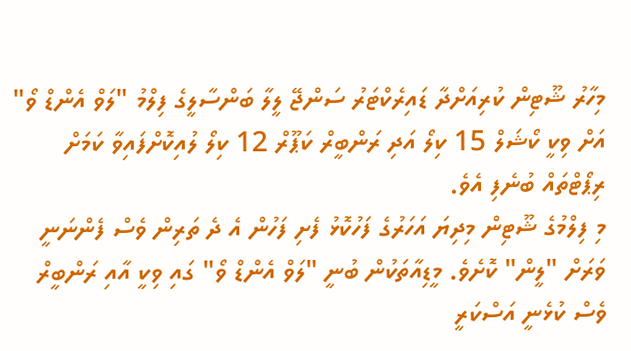މިހާރު ޝޫޓިން ކުރިއަށްދާ ޑައިރެކްޓަރު ސަންޖޭ ލީލާ ބަންސާލީގެ ފިލްމު "ލަވް އެންޑް ވޯ" އަށް ވިކީ ކޯޝަލް 15 ކިލޯ އަދި ރަންބީރް ކަޕޫރް 12 ކިލޯ ލުއިކޮށްފައިވާ ކަމަށް ރިޕޯޓްތައް ބުނެފި އެވެ.
މި ފިލްމުގެ ޝޫޓިން މިދިޔަ އަހަރުގެ ފަހުކޮޅު ފެށި ފަހުން އެ ދެ ތަރިން ވެސް ފެންނަނީ ވަރަށް "ލީން" ކޮށެވެ. މީޑިއާތަކުން ބުނީ "ލަވް އެންޑް ވޯ" ގައި ވިކީ އާއި ރަންބީރް ވެސް ކުޅެނީ އަސްކަރީ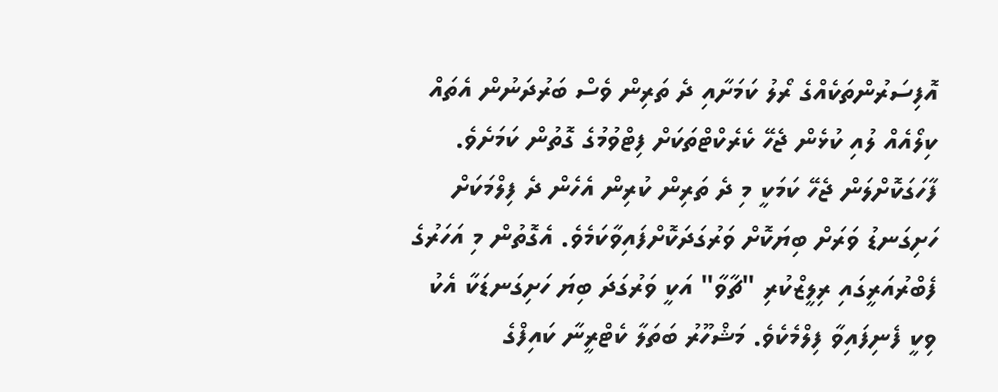އޮފިސަރުންތަކެއްގެ ރޯލު ކަމަށާއި ދެ ތަރިން ވެސް ބަރުދަނުން އެތައް ކިލޯއެއް ލުއި ކުޅެން ޖެހޭ ކެރެކްޓްތަކަށް ފިޓްވުމުގެ ގޮތުން ކަމަށެވެ.
ފާހަގަކޮށްލަން ޖެހޭ ކަމަކީ މި ދެ ތަރިން ކުރިން އެހެން ދެ ފިލްމަކަށް ހަށިގަނޑު ވަރަށް ބިޔަކޮށް ވަރުގަދަކޮށްފައިވާކަމެވެ. އެގޮތުން މި އަހަރުގެ ފެބްރުއަރީގައި ރިލީޒްކުރި "ޗާވާ" އަކީ ވަރުގަދަ ބިޔަ ހަށިގަނޑަކާ އެކު ވިކީ ފެނިފައިވާ ފިލްމެކެވެ. މަޝްހޫރު ބަތަލާ ކެޓްރީނާ ކައިފްގެ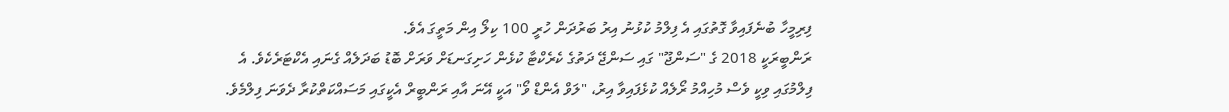ފިރިމީހާ ބުނެފައިވާ ގޮތުގައި އެ ފިލްމު ކުޅުނު އިރު ބަރުދަން ހުރީ 100 ކިލޯ އިން މަތީގަ އެވެ.
ރަންބީރަކީ 2018 ގެ "ސަންޖޫ" ގައި ސަންޖޭ ދަތުގެ ކެރެކްޓާ ކުޅެން ހަށިގަނޑަށް ވަރަށް ބޮޑު ބަދަލެއް ގެނައި އެކްޓަރެކެވެ. އެ ފިލްމުގައި ވިކީ ވެސް މުހިއްމު ރޯލެއް ކުޅެފައިވާ އިރު، "ލަވް އެންޑް ވޯ" އަކީ އޭނަ އާއި ރަންބީރް އެކީގައި މަސައްކަތްކުރާ ދެވަނަ ފިލްމެވެ.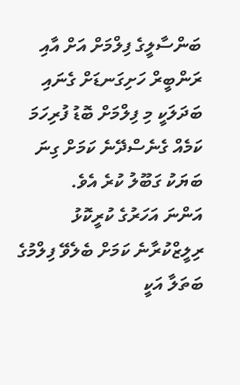ބަންސާލީގެ ފިލްމަށް އަށް އާއި ރަންބީރް ހަށިގަނޑަށް ގެނައި ބަދަލަކީ މި ފިލްމަށް ބޮޑު ފުރިހަމަ ކަމެއް ގެނެސްދޭނެ ކަމަށް ގިނަ ބަޔަކު ގަބޫލު ކުރެ އެވެ.
އަންނަ އަހަރުގެ ކުރީކޮޅު ރިލީޒްކުރާނެ ކަމަށް ބެލެވޭ ފިލްމުގެ ބަތަލާ އަކީ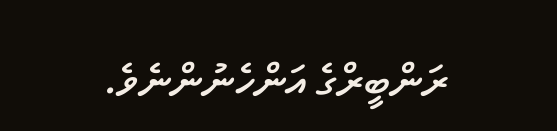ރަންބީރްގެ އަންހެނުންނެވެ.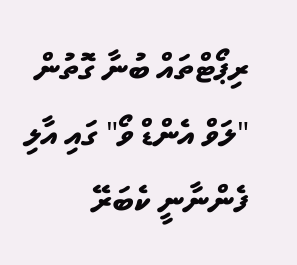ރިޕޯޓްތައް ބުނާ ގޮތުން "ލަވް އެންޑް ވޯ" ގައި އާލި ފެންނާނީ ކެބަރޭ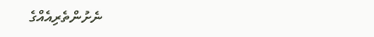ނެށުންތެރިއެއްގެ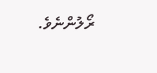ރޯލުންނެވެ.